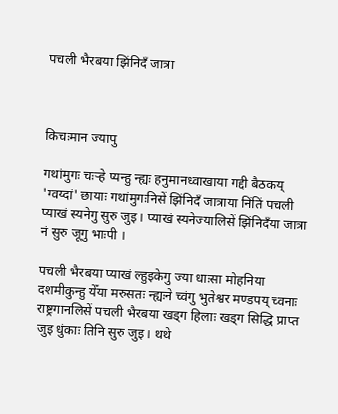पचली भैरबया झिंनिदँ जात्रा



किचःमान ज्यापु

गथांमुगः चःर्‍हे प्यन्हु न्ह्यः हनुमानध्वाखाया गद्दी बैठकय् 'ग्वय्दां' छायाः गथांमुगःनिसें झिंनिदँ जात्राया निंतिं पचली प्याखं स्यनेगु सुरु जुइ। प्याखं स्यनेज्यालिसें झिंनिदँया जात्रा नं सुरु जूगु भाःपी ।

पचली भैरबया प्याखं ल्हुइकेगु ज्या धाःसा मोहनिया दशमीकुन्हु येँया मरुसतः न्ह्यःने च्वंगु भुतेश्वर मण्डपय् च्वनाः राष्ट्रगानलिसें पचली भैरबया खड्ग हिलाः खड्ग सिद्धि प्राप्त जुइ धुंकाः तिनि सुरु जुइ। थथे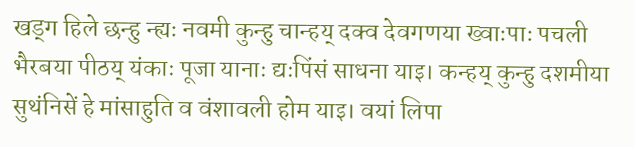खड्ग हिले छन्हु न्ह्यः नवमी कुन्हु चान्हय् दक्व देवगणया ख्वाःपाः पचली भैरबया पीठय् यंकाः पूजा यानाः द्यःपिंसं साधना याइ। कन्हय् कुन्हु दशमीया सुथंनिसें हे मांसाहुति व वंशावली होम याइ। वयां लिपा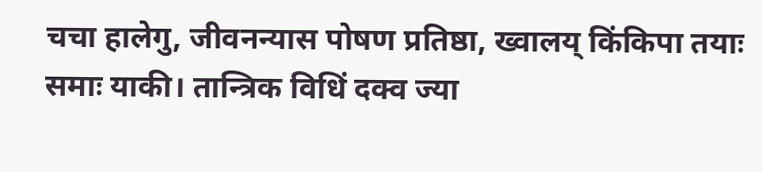चचा हालेगु, जीवनन्यास पोषण प्रतिष्ठा, ख्वालय् किंकिपा तयाः समाः याकी। तान्त्रिक विधिं दक्व ज्या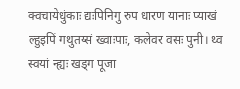क्वचायेधुंकाः द्यःपिनिगु रुप धारण यानाः प्याखं ल्हुइपिं गथुतय्सं ख्वाःपाः, कलेवर वसः पुनी। थ्व स्वयां न्ह्यः खड्ग पूजा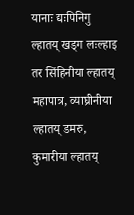यानाः द्यःपिनिगु ल्हातय् खड्ग लःल्हाइ तर सिंहिनीया ल्हातय् महापात्र, व्याघ्रीनीया ल्हातय् डमरु, कुमारीया ल्हातय्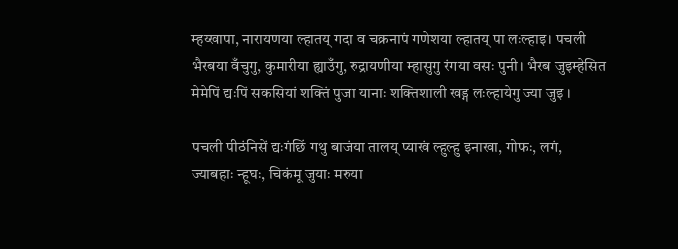म्हय्खापा, नारायणया ल्हातय् गदा व चक्रनापं गणेशया ल्हातय् पा लःल्हाइ। पचली भैरबया वँचुगु, कुमारीया ह्याउँगु, रुद्रायणीया म्हासुगु रंगया वसः पुनी। भैरब जुइम्हेसित मेमेपिं द्यःपिं सकसियां शक्तिं पुजा यानाः शक्तिशाली खड्ग लःल्हायेगु ज्या जुइ ।

पचली पीठंनिसें द्यःगंछिं गथु बाजंया तालय् प्याखं ल्हुल्हु इनाखा, गोफः, लगं, ज्याबहाः न्हूघः, चिकंमू जुयाः मरुया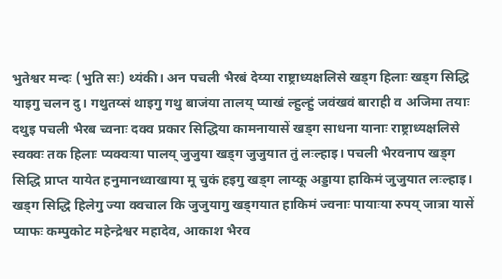भुतेश्वर मन्दः (भुति सः) थ्यंकी। अन पचली भैरबं देय्या राष्ट्राध्यक्षलिसे खड्ग हिलाः खड्ग सिद्धि याइगु चलन दु। गथुतय्सं थाइगु गथु बाजंया तालय् प्याखं ल्हुल्हुं जवंखवं बाराही व अजिमा तयाः दथुइ पचली भैरब च्वनाः दक्व प्रकार सिद्धिया कामनायासें खड्ग साधना यानाः राष्ट्राध्यक्षलिसे स्वक्वः तक हिलाः प्यक्वःया पालय् जुजुया खड्ग जुजुयात तुं लःल्हाइ। पचली भैरवनाप खड्ग सिद्धि प्राप्त यायेत हनुमानध्वाखाया मू चुकं हइगु खड्ग लाय्कू अड्डाया हाकिमं जुजुयात लःल्हाइ। खड्ग सिद्धि हिलेगु ज्या क्वचाल कि जुजुयागु खड्गयात हाकिमं ज्वनाः पायाःया रुपय् जात्रा यासें प्याफः कम्पुकोट महेन्द्रेश्वर महादेव, आकाश भैरव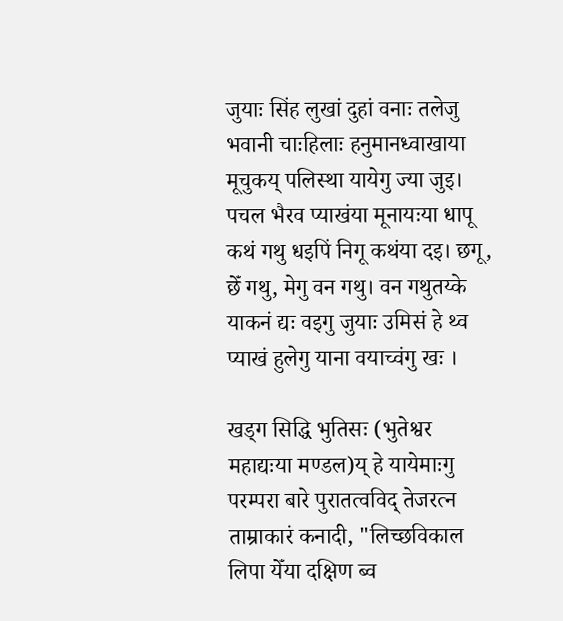जुयाः सिंह लुखां दुहां वनाः तलेजु भवानी चाःहिलाः हनुमानध्वाखाया मूचुकय् पलिस्था यायेगु ज्या जुइ। पचल भैरव प्याखंया मूनायःया धापू कथं गथु धइपिं निगू कथंया दइ। छगू, छेँ गथु, मेगु वन गथु। वन गथुतय्के याकनं द्यः वइगु जुयाः उमिसं हे थ्व प्याखं हुलेगु याना वयाच्वंगु खः ।

खड्ग सिद्धि भुतिसः (भुतेश्वर महाद्यःया मण्डल)य् हे यायेमाःगु परम्परा बारे पुरातत्वविद् तेजरत्न ताम्राकारं कनादी, "लिच्छविकाल लिपा येँया दक्षिण ब्व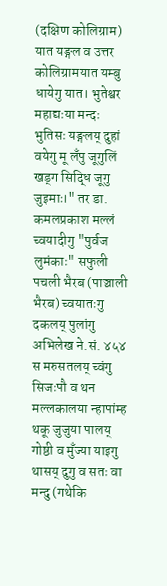(दक्षिण कोलिग्राम) यात यङ्गल व उत्तर कोलिग्रामयात यम्बु धायेगु यात। भुतेश्वर महाद्यःया मन्दः भुतिसः यङ्गलय् दुहां वयेगु मू लँपु जूगुलिं खड्ग सिद्धि जूगु जुइमाः।" तर डा. कमलप्रकाश मल्लं च्वयादीगु "पुर्वज लुमंकाः" सफुली पचली भैरब (पाञ्चाली भैरब) च्वयातःगु दकलय् पुलांगु अभिलेख ने.सं. ४५४ स मरुसतलय् च्वंगु सिजःपौ व थन मल्लकालया न्हापांम्ह थकू जुजुया पालय् गोष्ठी व मुँज्या याइगु थासय् दुगु व सतः वा मन्दु (गथेकि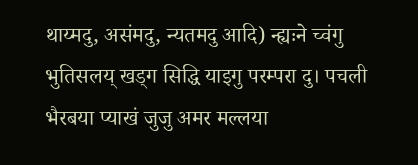थाय्मदु, असंमदु, न्यतमदु आदि) न्ह्यःने च्वंगु भुतिसलय् खड्ग सिद्धि याइगु परम्परा दु। पचली भैरबया प्याखं जुजु अमर मल्लया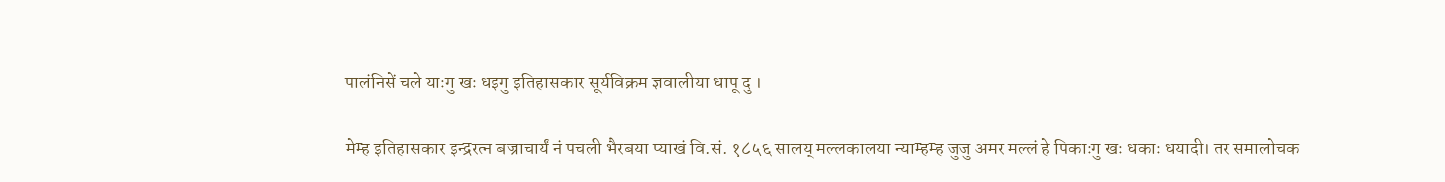पालंनिसें चले याःगु खः धइगु इतिहासकार सूर्यविक्रम ज्ञवालीया धापू दु ।

मेम्ह इतिहासकार इन्द्ररत्न बज्राचार्यं नं पचली भैरबया प्याखं वि.सं. १८५६ सालय् मल्लकालया न्याम्हम्ह जुजु अमर मल्लं हे पिकाःगु खः धकाः धयादी। तर समालोचक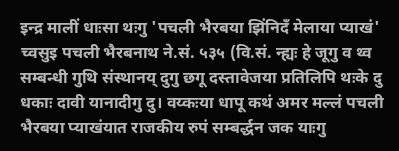इन्द्र मालीं धाःसा थःगु 'पचली भैरबया झिंनिदँ मेलाया प्याखं' च्वसुइ पचली भैरबनाथ ने.सं. ५३५ (वि.सं. न्ह्यः हे जूगु व थ्व सम्बन्धी गुथि संस्थानय् दुगु छगू दस्तावेजया प्रतिलिपि थःके दु धकाः दावी यानादीगु दु। वय्कःया धापू कथं अमर मल्लं पचली भैरबया प्याखंयात राजकीय रुपं सम्बर्द्धन जक याःगु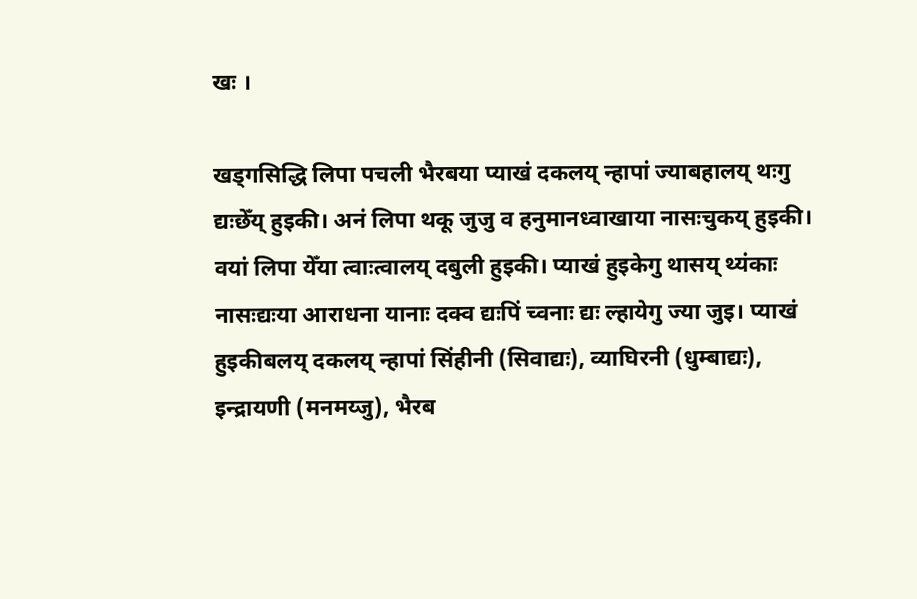खः ।

खड्गसिद्धि लिपा पचली भैरबया प्याखं दकलय् न्हापां ज्याबहालय् थःगु द्यःछेँय् हुइकी। अनं लिपा थकू जुजु व हनुमानध्वाखाया नासःचुकय् हुइकी। वयां लिपा येँया त्वाःत्वालय् दबुली हुइकी। प्याखं हुइकेगु थासय् थ्यंकाः नासःद्यःया आराधना यानाः दक्व द्यःपिं च्वनाः द्यः ल्हायेगु ज्या जुइ। प्याखं हुइकीबलय् दकलय् न्हापां सिंहीनी (सिवाद्यः), व्याघिरनी (धुम्बाद्यः), इन्द्रायणी (मनमय्जु), भैरब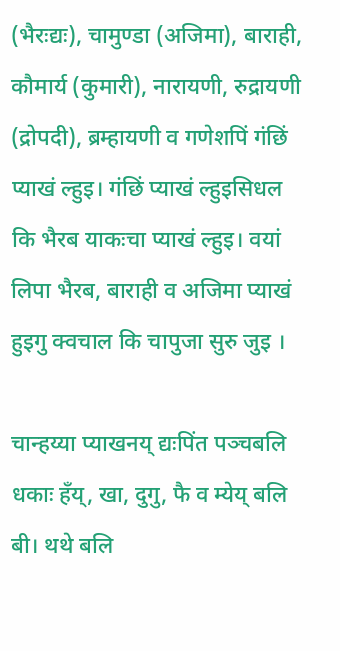(भैरःद्यः), चामुण्डा (अजिमा), बाराही, कौमार्य (कुमारी), नारायणी, रुद्रायणी (द्रोपदी), ब्रम्हायणी व गणेशपिं गंछिं प्याखं ल्हुइ। गंछिं प्याखं ल्हुइसिधल कि भैरब याकःचा प्याखं ल्हुइ। वयां लिपा भैरब, बाराही व अजिमा प्याखं हुइगु क्वचाल कि चापुजा सुरु जुइ ।

चान्हय्या प्याखनय् द्यःपिंत पञ्चबलि धकाः हँय्, खा, दुगु, फै व म्येय् बलि बी। थथे बलि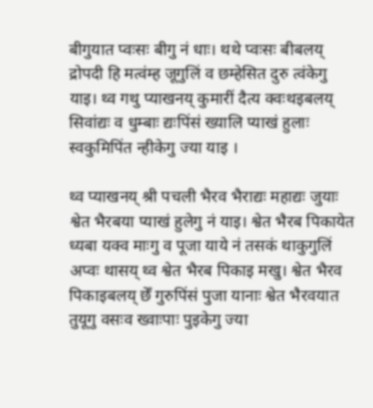बीगुयात प्वःसः बीगु नं धाः। थथे प्वःसः बीबलय् द्रोपदी हि मत्वंम्ह जूगुलिं व छम्हेसित दुरु त्वंकेगु याइ। थ्व गथु प्याखनय् कुमारीं दैत्य क्वःथइबलय् सिवांद्यः व धुम्बाः द्यःपिंसं ख्यालि प्याखं हुलाः स्वकुमिपिंत न्हीकेगु ज्या याइ ।

थ्व प्याखनय् श्री पचली भैरव भैराद्यः महाद्यः जुयाः श्वेत भैरबया प्याखं हुलेगु नं याइ। श्वेत भैरब पिकायेत ध्यबा यक्व माःगु व पूजा याये नं तसकं थाकुगुलिं अप्वः थासय् थ्व श्वेत भैरब पिकाइ मखु। श्वेत भैरव पिकाइबलय् छेँ गुरुपिंसं पुजा यानाः श्वेत भैरवयात तुयूगु वसःव ख्वाःपाः पुइकेगु ज्या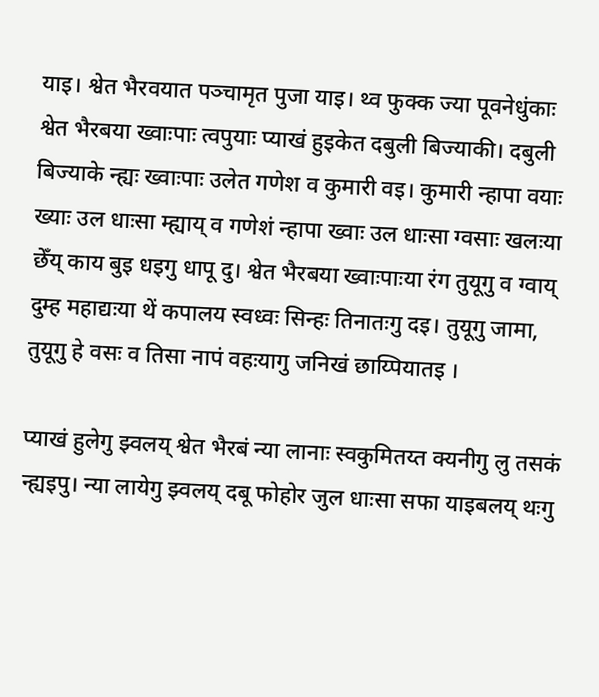याइ। श्वेत भैरवयात पञ्चामृत पुजा याइ। थ्व फुक्क ज्या पूवनेधुंकाः श्वेत भैरबया ख्वाःपाः त्वपुयाः प्याखं हुइकेत दबुली बिज्याकी। दबुली बिज्याके न्ह्यः ख्वाःपाः उलेत गणेश व कुमारी वइ। कुमारी न्हापा वयाः ख्याः उल धाःसा म्ह्याय् व गणेशं न्हापा ख्वाः उल धाःसा ग्वसाः खलःया छेँय् काय बुइ धइगु धापू दु। श्वेत भैरबया ख्वाःपाःया रंग तुयूगु व ग्वाय् दुम्ह महाद्यःया थें कपालय स्वध्वः सिन्हः तिनातःगु दइ। तुयूगु जामा, तुयूगु हे वसः व तिसा नापं वहःयागु जनिखं छाय्पियातइ ।

प्याखं हुलेगु झ्वलय् श्वेत भैरबं न्या लानाः स्वकुमितय्त क्यनीगु लु तसकं न्ह्यइपु। न्या लायेगु झ्वलय् दबू फोहोर जुल धाःसा सफा याइबलय् थःगु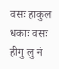वसः हाकुल धकाः वसः हीगु लु नं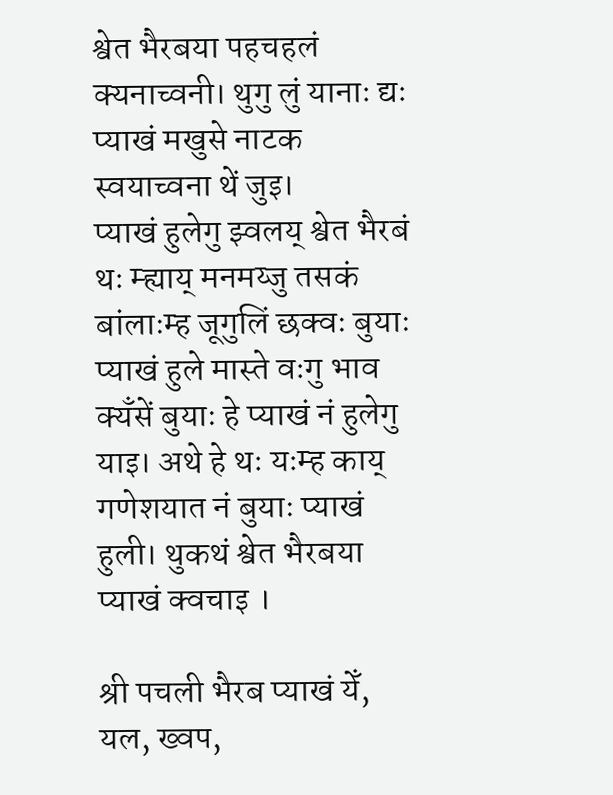श्वेत भैरबया पहचहलं क्यनाच्वनी। थुगु लुं यानाः द्यः प्याखं मखुसे नाटक स्वयाच्वना थें जुइ।
प्याखं हुलेगु झ्वलय् श्वेत भैरबं थः म्ह्याय् मनमय्जु तसकं बांलाःम्ह जूगुलिं छक्वः बुयाः प्याखं हुले मास्ते वःगु भाव क्यँसें बुयाः हे प्याखं नं हुलेगु याइ। अथे हे थः यःम्ह काय् गणेशयात नं बुयाः प्याखं हुली। थुकथं श्वेत भैरबया प्याखं क्वचाइ ।

श्री पचली भैरब प्याखं येँ, यल, ख्वप,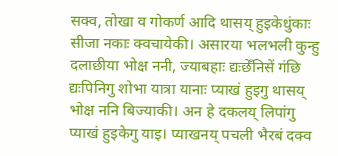सक्व, तोखा व गोकर्ण आदि थासय् हुइकेधुंकाः सीजा नकाः क्वचायेकी। असारया भलभली कुन्हु दलाछीया भोक्ष ननी, ज्याबहाः द्यःछेँनिसें गंछि द्यःपिनिगु शोभा यात्रा यानाः प्याखं हुइगु थासय् भोक्ष ननि बिज्याकी। अन हे दकलय् लिपांगु प्याखं हुइकेगु याइ। प्याखनय् पचली भैरबं दक्व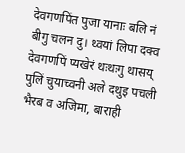देवगणपिंत पुजा यानाः बलि नं बीगु चलन दु। थ्वयां लिपा दक्व देवगणपिं प्यखेरं थःथःगु थासय् पुलिं चुयाच्वनी अले दथुइ पचली भैरब व अजिमा, बाराही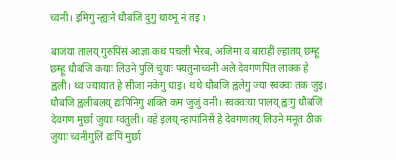च्वनी। इमिगु न्ह्यःने धौबजि दुगु थाय्भू नं तइ ।

बाजंया तालय् गुरुपिंसं आज्ञा कथं पचली भैरब, अजिमा व बाराहीं ल्हातय् छम्हू छम्हू धौबजि कयाः लिउने पुलिं चुयाः फ्यतुनाच्वनी अले देवगणपिंत लाक्क हे ह्वली। थ्व ज्यायात हे सीजा नकेगु धाइ। थथे धौबजि ह्वलेगु ज्या स्वक्वः तक जुइ। धौबजि ह्वलीबलय् द्यःपिनिगु शक्ति कम जुजुं वनी। स्वक्वःया पालय् ह्वःगु धौबजिं देवगण मुर्छा जुयाः ग्वतुली। वहे इलय् न्हापांनिसें हे देवगणतय् लिउने मनूत ठीक जुयाः च्वनीगुलिं द्यःपिं मुर्छा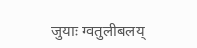जुयाः ग्वतुलीबलय्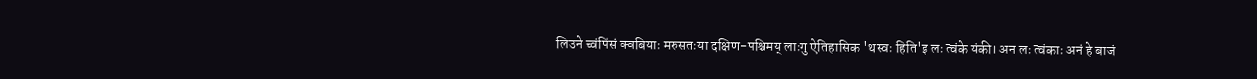लिउने च्वंपिंसं क्वबियाः मरुसतःया दक्षिण-पश्चिमय् लाःगु ऐतिहासिक 'थस्वः हिति'इ लः त्वंके यंकी। अन लः त्वंकाः अनं हे बाजं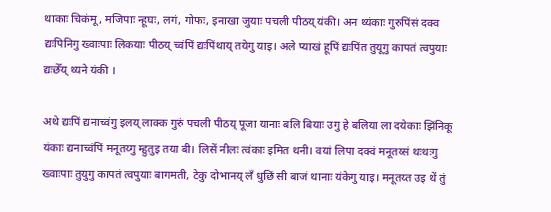थाकाः चिकंमू, मजिपाः न्हूघः, लगं, गोफः, इनाखा जुयाः पचली पीठय् यंकी। अन थ्यंकाः गुरुपिंसं दक्व द्यःपिनिगु ख्वाःपाः लिकयाः पीठय् च्वंपिं द्यःपिंथाय् तयेगु याइ। अले प्याखं हूपिं द्यःपिंत तुयूगु कापतं त्वपुयाः द्यःछेँय् थ्यने यंकी ।

अथे द्यःपिं द्यनाच्वंगु इलय् लाक्क गुरुं पचली पीठय् पूजा यानाः बलि बियाः उगु हे बलिया ला दयेकाः झिंनिकू यंकाः द्यनाच्वंपिं मनूतय्गु म्हुतुइ तया बी। लिसें नीलः त्वंकाः इमित थनी। वयां लिपा दक्वं मनूतय्सं थःथःगु ख्वाःपाः तुयुगु कापतं त्वपुयाः बागमती, टेकु दोभानय् लँ धुछिं सी बाजं थानाः यंकेगु याइ। मनूतय्त उइ थें तुं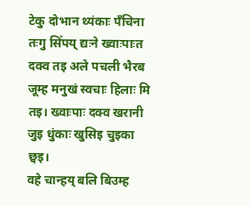टेकु दोभान थ्यंकाः पँचिना तःगु सिँपय् द्यःने ख्वाःपाःत दक्व तइ अले पचली भैरब जूम्ह मनुखं स्वचाः हिलाः मि तइ। ख्वाःपाः दक्व खरानी जुइ धुंकाः खुसिइ चुइका छ्वइ।
वहे चान्हय् बलि बिउम्ह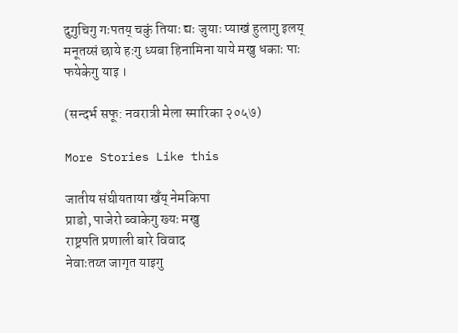दुगुचिगु गःपतय् चकुं तियाः द्यः जुयाः प्याखं हुलागु इलय् मनूतय्सं छाये हःगु ध्यबा हिनामिना याये मखु धकाः पाः फयेकेगु याइ ।

(सन्दर्भ सफू: नवरात्री मेला स्मारिका २०५७)

More Stories Like this

जातीय संघीयताया खँय् नेमकिपा
प्राडो, पाजेरो ब्वाकेगु ख्यः मखु
राष्ट्रपति प्रणाली बारे विवाद
नेवाःतय्त जागृत याइगु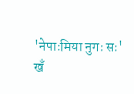'नेपाःमिया नुगः सः'
खँ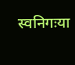स्वनिगःया